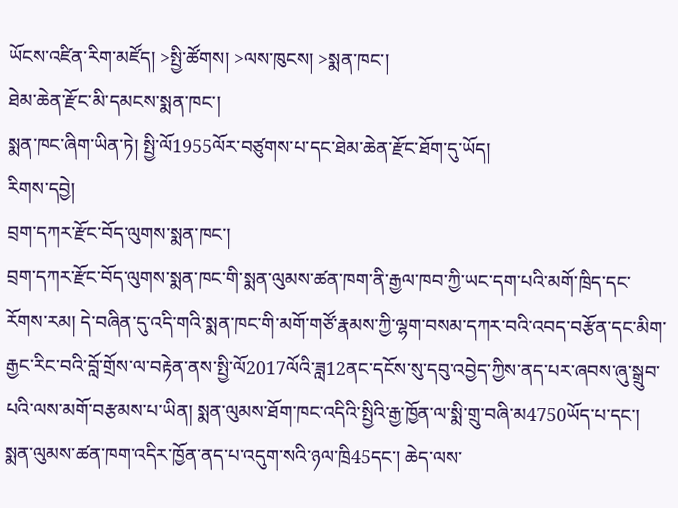ཡོངས་འཛིན་རིག་མཛོད། >སྤྱི་ཚོགས། >ལས་ཁུངས། >སྨན་ཁང་།
ཐེམ་ཆེན་རྫོང་མི་དམངས་སྨན་ཁང་།
སྨན་ཁང་ཞིག་ཡིན་ཏེ། སྤྱི་ལོ1955ལོར་བཙུགས་པ་དང་ཐེམ་ཆེན་རྫོང་ཐོག་དུ་ཡོད།
རིགས་དབྱེ།
བྲག་དཀར་རྫོང་བོད་ལུགས་སྨན་ཁང་།
བྲག་དཀར་རྫོང་བོད་ལུགས་སྨན་ཁང་གི་སྨན་ལུམས་ཚན་ཁག་ནི་རྒྱལ་ཁབ་ཀྱི་ཡང་དག་པའི་མགོ་ཁྲིད་དང་རོགས་རམ། དེ་བཞིན་དུ་འདི་གའི་སྨན་ཁང་གི་མགོ་གཙོ་རྣམས་ཀྱི་ལྷག་བསམ་དཀར་བའི་འབད་བརྩོན་དང་མིག་རྒྱང་རིང་བའི་བློ་གྲོས་ལ་བརྟེན་ནས་སྤྱི་ལོ2017ལོའི་ཟླ12ནང་དངོས་སུ་དབུ་འབྱེད་ཀྱིས་ནད་པར་ཞབས་ཞུ་སྒྲུབ་པའི་ལས་མགོ་བརྩམས་པ་ཡིན། སྨན་ལུམས་ཐོག་ཁང་འདིའི་སྤྱིའི་རྒྱ་ཁྱོན་ལ་སྨི་གྲུ་བཞི་མ4750ཡོད་པ་དང་། སྨན་ལུམས་ཚན་ཁག་འདིར་ཁྱོན་ནད་པ་འདུག་སའི་ཉལ་ཁྲི45དང་། ཆེད་ལས་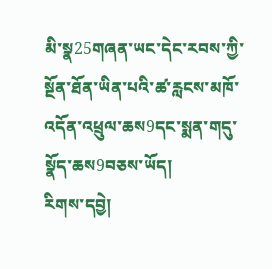མི་སྣ25གཞན་ཡང་དེང་རབས་ཀྱི་སྔོན་ཐོན་ཡིན་པའི་ཚ་རླངས་མཁོ་འདོན་འཕྲུལ་ཆས9དང་སྨན་གདུ་སྣོད་ཆས9བཅས་ཡོད།
རིགས་དབྱེ།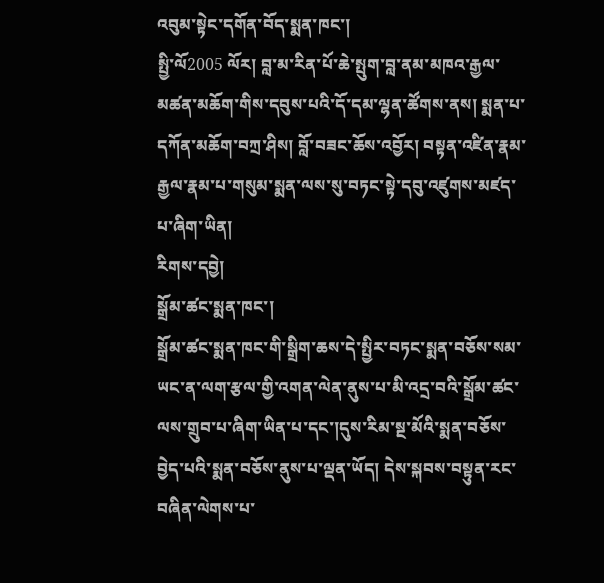འབུམ་སྟེང་དགོན་བོད་སྨན་ཁང་།
སྤྱི་ལོ2005 ལོར། བླ་མ་རིན་པོ་ཆེ་སྤུག་བླ་ནམ་མཁའ་རྒྱལ་མཚན་མཆོག་གིས་དབུས་པའི་དོ་དམ་ལྷན་ཚོགས་ནས། སྨན་པ་དཀོན་མཆོག་བཀྲ་ཤིས། བློ་བཟང་ཆོས་འབྱོར། བསྟན་འཛིན་རྣམ་རྒྱལ་རྣམ་པ་གསུམ་སྨན་ལས་སུ་བཏང་སྟེ་དབུ་འཛུགས་མཛད་པ་ཞིག་ཡིན།
རིགས་དབྱེ།
སྒྲོམ་ཚང་སྨན་ཁང་།
སྒྲོམ་ཚང་སྨན་ཁང་གི་སྒྲིག་ཆས་དེ་སྤྱིར་བཏང་སྨན་བཅོས་སམ་ཡང་ན་ལག་རྩལ་གྱི་འགན་ལེན་ནུས་པ་མི་འདྲ་བའི་སྒྲོམ་ཚང་ལས་གྲུབ་པ་ཞིག་ཡིན་པ་དང་།དུས་རིམ་སྔ་མོའི་སྨན་བཅོས་བྱེད་པའི་སྨན་བཅོས་ནུས་པ་ལྡན་ཡོད། དེས་སྐབས་བསྟུན་རང་བཞིན་ལེགས་པ་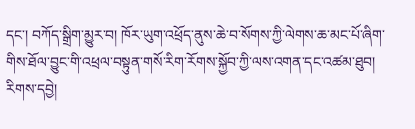དང་། བཀོད་སྒྲིག་མྱུར་བ། ཁོར་ཡུག་འཕྲོད་ནུས་ཆེ་བ་སོགས་ཀྱི་ལེགས་ཆ་མང་པོ་ཞིག་གིས་ཐོལ་བྱུང་གི་འཕྲལ་བསྟུན་གསོ་རིག་རོགས་སྐྱོབ་ཀྱི་ལས་འགན་དང་འཚམ་ཐུབ།
རིགས་དབྱེ།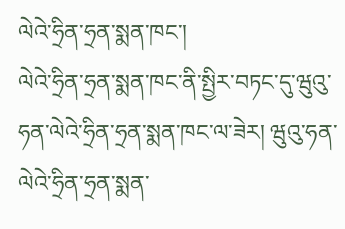ལེའེ་ཧྲིན་ཧྲན་སྨན་ཁང་།
ལེའེ་ཧྲིན་ཧྲན་སྨན་ཁང་ནི་སྤྱིར་བཏང་དུ་ཝུའུ་ཧན་ལེའེ་ཧྲིན་ཧྲན་སྨན་ཁང་ལ་ཟེར། ཝུའུ་ཧན་ལེའེ་ཧྲིན་ཧྲན་སྨན་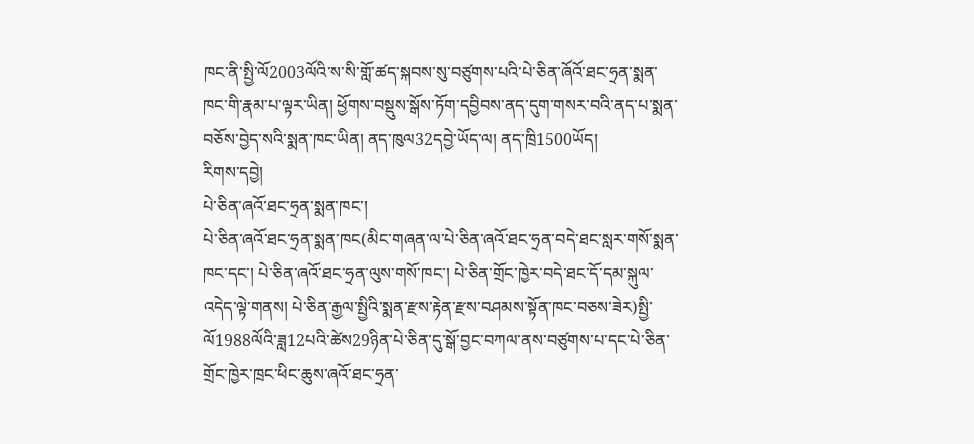ཁང་ནི་སྤྱི་ལོ2003ལོའི་ས་སི་གློ་ཚད་སྐབས་སུ་བཙུགས་པའི་པེ་ཅིན་ཞོའོ་ཐང་ཧྲན་སྨན་ཁང་གི་རྣམ་པ་ལྟར་ཡིན། ཕྱོགས་བསྡུས་སྒོས་ཏོག་དབྱིབས་ནད་དུག་གསར་བའི་ནད་པ་སྨན་བཅོས་བྱེད་སའི་སྨན་ཁང་ཡིན། ནད་ཁུལ32དབྱེ་ཡོད་ལ། ནད་ཁྲི1500ཡོད།
རིགས་དབྱེ།
པེ་ཅིན་ཞའོ་ཐང་ཧྲན་སྨན་ཁང་།
པེ་ཅིན་ཞའོ་ཐང་ཧྲན་སྨན་ཁང(མིང་གཞན་ལ་པེ་ཅིན་ཞའོ་ཐང་ཧྲན་བདེ་ཐང་སླར་གསོ་སྨན་ཁང་དང་། པེ་ཅིན་ཞའོ་ཐང་ཧྲན་ལུས་གསོ་ཁང་། པེ་ཅིན་གྲོང་ཁྱེར་བདེ་ཐང་དོ་དམ་སྐུལ་འདེད་ལྟེ་གནས། པེ་ཅིན་རྒྱལ་སྤྱིའི་སྨན་རྫས་རྟེན་རྫས་བཤམས་སྟོན་ཁང་བཅས་ཟེར)སྤྱི་ལོ1988ལོའི་ཟླ12པའི་ཚེས29ཉིན་པེ་ཅིན་དུ་སྒོ་བྱང་བཀལ་ནས་བཙུགས་པ་དང་པེ་ཅིན་གྲོང་ཁྱེར་ཁྲང་ཕིང་ཆུས་ཞའོ་ཐང་ཧྲན་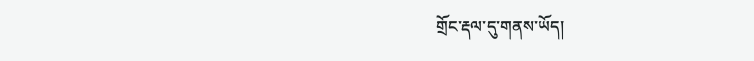གྲོང་རྡལ་དུ་གནས་ཡོད།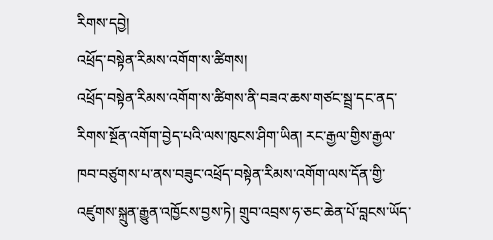རིགས་དབྱེ།
འཕྲོད་བསྟེན་རིམས་འགོག་ས་ཚིགས།
འཕྲོད་བསྟེན་རིམས་འགོག་ས་ཚིགས་ནི་བཟའ་ཆས་གཙང་སྦྲ་དང་ནད་རིགས་སྔོན་འགོག་བྱེད་པའི་ལས་ཁུངས་ཤིག་ཡིན། རང་རྒྱལ་གྱིས་རྒྱལ་ཁབ་བཙུགས་པ་ནས་བཟུང་འཕྲོད་བསྟེན་རིམས་འགོག་ལས་དོན་གྱི་འཛུགས་སྐྲུན་རྒྱུན་འཁྱོངས་བྱས་ཏེ། གྲུབ་འབྲས་ཧ་ཅང་ཆེན་པོ་བླངས་ཡོད་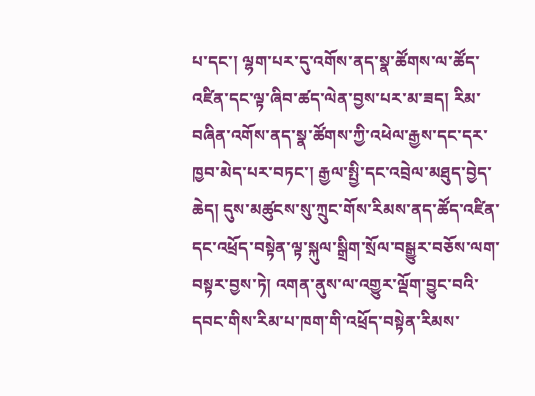པ་དང་། ལྷག་པར་དུ་འགོས་ནད་སྣ་ཚོགས་ལ་ཚོད་འཛིན་དང་ལྟ་ཞིབ་ཚད་ལེན་བྱས་པར་མ་ཟད། རིམ་བཞིན་འགོས་ནད་སྣ་ཚོགས་ཀྱི་འཕེལ་རྒྱས་དང་དར་ཁྱབ་མེད་པར་བཏང་། རྒྱལ་སྤྱི་དང་འབྲེལ་མཐུད་བྱེད་ཆེད། དུས་མཚུངས་སུ་ཀྲུང་གོས་རིམས་ནད་ཚོད་འཛིན་དང་འཕྲོད་བསྟེན་ལྟ་སྐུལ་སྒྲིག་སྲོལ་བསྒྱུར་བཅོས་ལག་བསྟར་བྱས་ཏེ། འགན་ནུས་ལ་འགྱུར་ལྡོག་བྱུང་བའི་དབང་གིས་རིམ་པ་ཁག་གི་འཕྲོད་བསྟེན་རིམས་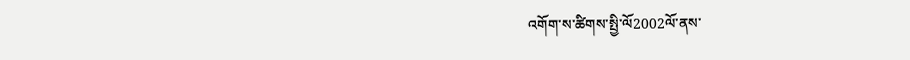འགོག་ས་ཚིགས་སྤྱི་ལོ2002ལོ་ནས་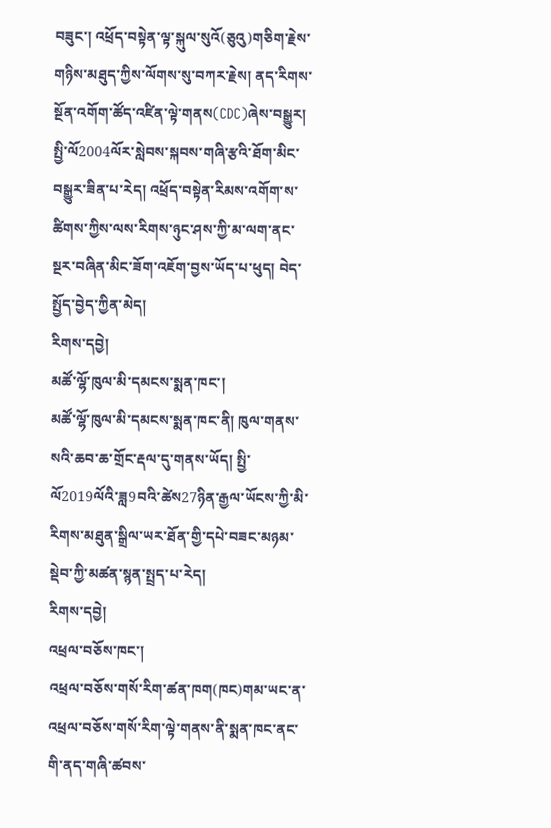བཟུང་། འཕྲོད་བསྟེན་ལྟ་སྐུལ་སུའོ(ཅུའུ)གཅིག་རྗེས་གཉིས་མཐུད་ཀྱིས་ལོགས་སུ་བཀར་རྗེས། ནད་རིགས་སྔོན་འགོག་ཚོད་འཛིན་ལྟེ་གནས(CDC)ཞེས་བསྒྱུར། སྤྱི་ལོ2004ལོར་སླེབས་སྐབས་གཞི་རྩའི་ཐོག་མིང་བསྒྱུར་ཟིན་པ་རེད། འཕྲོད་བསྟེན་རིམས་འགོག་ས་ཚིགས་ཀྱིས་ལས་རིགས་ཉུང་ཤས་ཀྱི་མ་ལག་ནང་སྔར་བཞིན་མིང་ཟོག་འཇོག་བྱས་ཡོད་པ་ཕུད། བེད་སྤྱོད་བྱེད་ཀྱིན་མེད།
རིགས་དབྱེ།
མཚོ་ལྷོ་ཁུལ་མི་དམངས་སྨན་ཁང་།
མཚོ་ལྷོ་ཁུལ་མི་དམངས་སྨན་ཁང་ནི། ཁུལ་གནས་སའི་ཆབ་ཆ་གྲོང་རྡལ་དུ་གནས་ཡོད། སྤྱི་ལོ2019ལོའི་ཟླ9བའི་ཚེས27ཉིན་རྒྱལ་ཡོངས་ཀྱི་མི་རིགས་མཐུན་སྒྲིལ་ཡར་ཐོན་གྱི་དཔེ་བཟང་མཉམ་སྡེབ་ཀྱི་མཚན་སྙན་སྤྲད་པ་རེད།
རིགས་དབྱེ།
འཕྲལ་བཅོས་ཁང་།
འཕྲལ་བཅོས་གསོ་རིག་ཚན་ཁག(ཁང)གམ་ཡང་ན་འཕྲལ་བཅོས་གསོ་རིག་ལྟེ་གནས་ནི་སྨན་ཁང་ནང་གི་ནད་གཞི་ཚབས་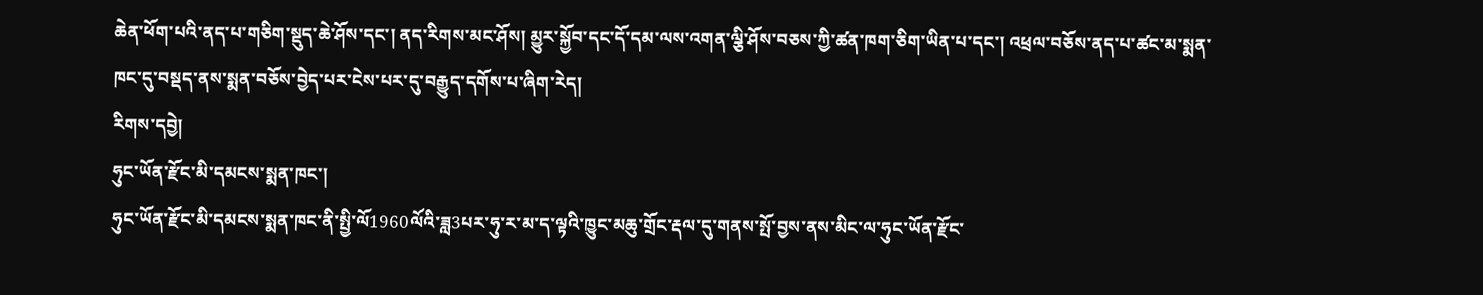ཆེན་ཕོག་པའི་ནད་པ་གཅིག་སྡུད་ཆེ་ཤོས་དང་། ནད་རིགས་མང་ཤོས། མྱུར་སྐྱོབ་དང་དོ་དམ་ལས་འགན་ལྕི་ཤོས་བཅས་ཀྱི་ཚན་ཁག་ཅིག་ཡིན་པ་དང་། འཕྲལ་བཅོས་ནད་པ་ཚང་མ་སྨན་ཁང་དུ་བསྡད་ནས་སྨན་བཅོས་བྱེད་པར་ངེས་པར་དུ་བརྒྱུད་དགོས་པ་ཞིག་རེད།
རིགས་དབྱེ།
ཧུང་ཡོན་རྫོང་མི་དམངས་སྨན་ཁང་།
ཧུང་ཡོན་རྫོང་མི་དམངས་སྨན་ཁང་ནི་སྤྱི་ལོ1960ལོའི་ཟླ3པར་ཧུ་ར་མ་ད་ལྟའི་ཁྱུང་མཆུ་གྲོང་རྡལ་དུ་གནས་སྤོ་བྱས་ནས་མིང་ལ་ཧུང་ཡོན་རྫོང་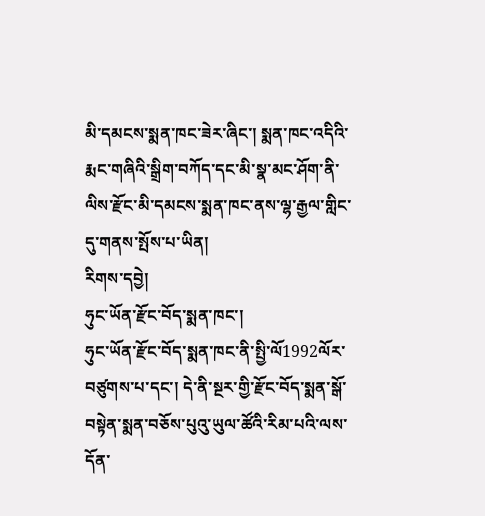མི་དམངས་སྨན་ཁང་ཟེར་ཞིང་། སྨན་ཁང་འདིའི་རྨང་གཞིའི་སྒྲིག་བཀོད་དང་མི་སྣ་མང་ཤོག་ནི་ལིས་རྫོང་མི་དམངས་སྨན་ཁང་ནས་ལྷ་རྒྱལ་གླིང་དུ་གནས་སྤོས་པ་ཡིན།
རིགས་དབྱེ།
ཧུང་ཡོན་རྫོང་བོད་སྨན་ཁང་།
ཧུང་ཡོན་རྫོང་བོད་སྨན་ཁང་ནི་སྤྱི་ལོ1992ལོར་བཙུགས་པ་དང་། དེ་ནི་སྔར་གྱི་རྫོང་བོད་སྨན་སྒོ་བསྟེན་སྨན་བཅོས་པུའུ་ཡུལ་ཚོའི་རིམ་པའི་ལས་དོན་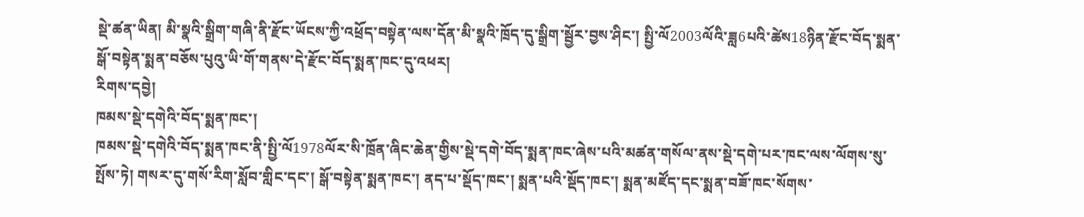སྡེ་ཚན་ཡིན། མི་སྣའི་སྒྲིག་གཞི་ནི་རྫོང་ཡོངས་ཀྱི་འཕྲོད་བསྟེན་ལས་དོན་མི་སྣའི་ཁྲོད་དུ་སྒྲིག་སྦྱོར་བྱས་ཤིང་། སྤྱི་ལོ2003ལོའི་ཟླ6པའི་ཚེས18ཉིན་རྫོང་བོད་སྨན་སྒོ་བསྟེན་སྨན་བཅོས་པུའུ་ཡི་གོ་གནས་དེ་རྫོང་བོད་སྨན་ཁང་དུ་འཕར།
རིགས་དབྱེ།
ཁམས་སྡེ་དགེའི་བོད་སྨན་ཁང་།
ཁམས་སྡེ་དགེའི་བོད་སྨན་ཁང་ནི་སྤྱི་ལོ1978ལོར་སི་ཁྲོན་ཞིང་ཆེན་གྱིས་སྡེ་དགེ་བོད་སྨན་ཁང་ཞེས་པའི་མཚན་གསོལ་ནས་སྡེ་དགེ་པར་ཁང་ལས་ལོགས་སུ་སྤོས་ཏེ། གསར་དུ་གསོ་རིག་སློབ་གླིང་དང་། སྒོ་བསྟེན་སྨན་ཁང་། ནད་པ་སྡོད་ཁང་། སྨན་པའི་སྡོད་ཁང་། སྨན་མཛོད་དང་སྨན་བཟོ་ཁང་སོགས་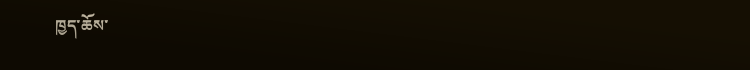ཁྱད་ཆོས་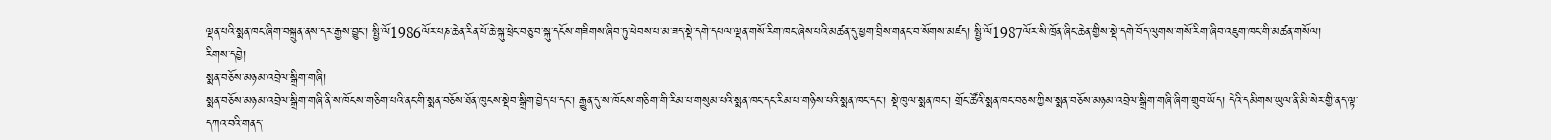ལྡན་པའི་སྨན་ཁང་ཞིག་བསྐྲུན་ནས་དར་རྒྱས་བྱུང་། སྤྱི་ལོ1986ལོར་པཎ་ཆེན་རིན་པོ་ཆེ་སྐུ་ཕྲེང་བཅུ་བ་སྐུ་དངོས་གཟིགས་ཞིབ་ཏུ་ཕེབས་པ་མ་ཟད་སྡེ་དགེ་དཔལ་ལྡན་གསོ་རིག་ཁང་ཞེས་པའི་མཚན་དུ་ཕྱག་བྲིས་གནང་བ་སོགས་མཛད། སྤྱི་ལོ1987ལོར་སི་ཁྲོན་ཞིང་ཆེན་གྱིས་སྡེ་དགེ་བོད་ལུགས་གསོ་རིག་ཞིབ་འཇུག་ཁང་གི་མཚན་གསོལ།
རིགས་དབྱེ།
སྨན་བཅོས་མཉམ་འབྲེལ་སྒྲིག་གཞི།
སྨན་བཅོས་མཉམ་འབྲེལ་སྒྲིག་གཞི་ནི་ས་ཁོངས་གཅིག་པའི་ནང་གི་སྨན་བཅོས་ཐོན་ཁུངས་སྡེབ་སྒྲིག་བྱེད་པ་དང་། རྒྱུན་དུ་ས་ཁོངས་གཅིག་གི་རིམ་པ་གསུམ་པའི་སྨན་ཁང་དང་རིམ་པ་གཉིས་པའི་སྨན་ཁང་དང་། སྡེ་ཁུལ་སྨན་ཁང་། གྲོང་ཚོའི་སྨན་ཁང་བཅས་ཀྱིས་སྨན་བཅོས་མཉམ་འབྲེལ་སྒྲིག་གཞི་ཞིག་གྲུབ་ཡོད། དེའི་དམིགས་ཡུལ་ནི་མི་སེར་གྱི་ནད་ལྟ་དཀའ་བའི་གནད་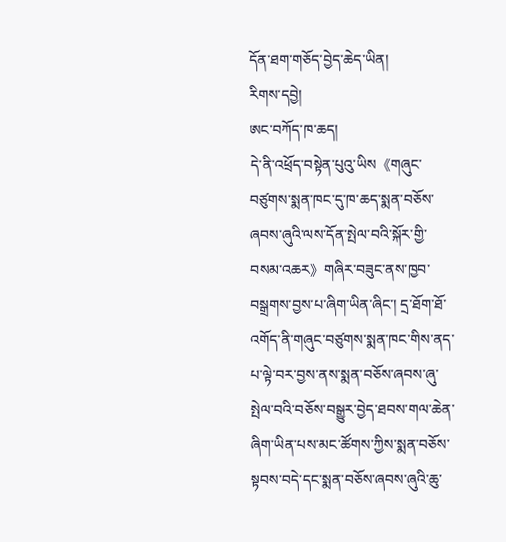དོན་ཐག་གཅོད་བྱེད་ཆེད་ཡིན།
རིགས་དབྱེ།
ཨང་བཀོད་ཁ་ཆད།
དེ་ནི་འཕྲོད་བསྟེན་པུའུ་ཡིས《གཞུང་བཙུགས་སྨན་ཁང་དུ་ཁ་ཆད་སྨན་བཅོས་ཞབས་ཞུའི་ལས་དོན་སྤེལ་བའི་སྐོར་གྱི་བསམ་འཆར》གཞིར་བཟུང་ནས་ཁྱབ་བསྒྲགས་བྱས་པ་ཞིག་ཡིན་ཞིང་། དྲ་ཐོག་ཐོ་འགོད་ནི་གཞུང་བཙུགས་སྨན་ཁང་གིས་ནད་པ་ལྟེ་བར་བྱས་ནས་སྨན་བཅོས་ཞབས་ཞུ་སྤེལ་བའི་བཅོས་བསྒྱུར་བྱེད་ཐབས་གལ་ཆེན་ཞིག་ཡིན་པས་མང་ཚོགས་ཀྱིས་སྨན་བཅོས་སྟབས་བདེ་དང་སྨན་བཅོས་ཞབས་ཞུའི་ཆུ་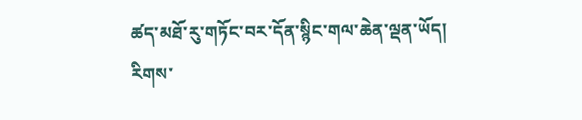ཚད་མཐོ་རུ་གཏོང་བར་དོན་སྙིང་གལ་ཆེན་ལྡན་ཡོད།
རིགས་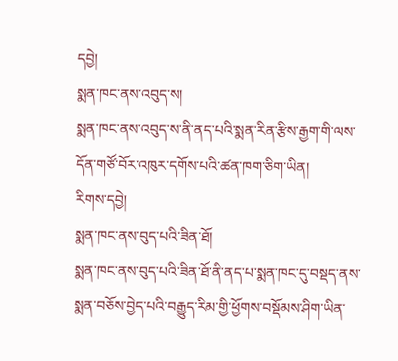དབྱེ།
སྨན་ཁང་ནས་འབུད་ས།
སྨན་ཁང་ནས་འབུད་ས་ནི་ནད་པའི་སྨན་རིན་རྩིས་རྒྱག་གི་ལས་དོན་གཙོ་བོར་འཁུར་དགོས་པའི་ཚན་ཁག་ཅིག་ཡིན།
རིགས་དབྱེ།
སྨན་ཁང་ནས་བུད་པའི་ཟིན་ཐོ།
སྨན་ཁང་ནས་བུད་པའི་ཟིན་ཐོ་ནི་ནད་པ་སྨན་ཁང་དུ་བསྡད་ནས་སྨན་བཅོས་བྱེད་པའི་བརྒྱུད་རིམ་གྱི་ཕྱོགས་བསྡོམས་ཤིག་ཡིན་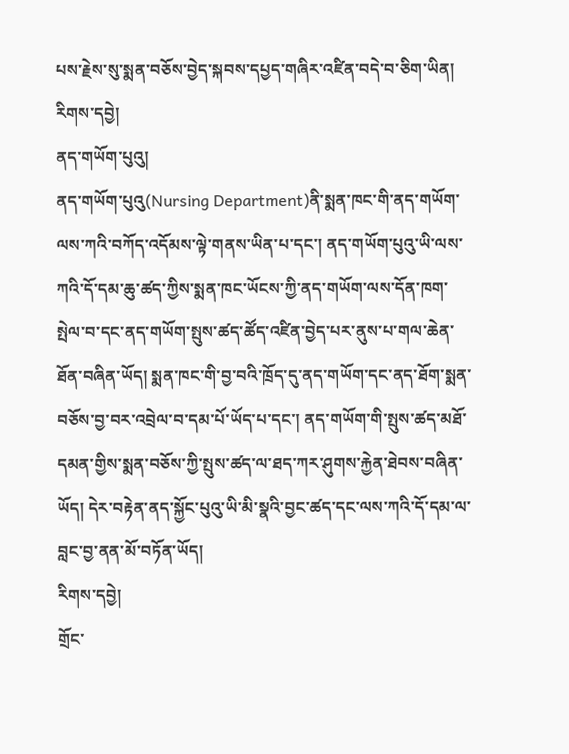པས་རྗེས་སུ་སྨན་བཅོས་བྱེད་སྐབས་དཔྱད་གཞིར་འཛིན་བདེ་བ་ཅིག་ཡིན།
རིགས་དབྱེ།
ནད་གཡོག་པུའུ།
ནད་གཡོག་པུའུ(Nursing Department)ནི་སྨན་ཁང་གི་ནད་གཡོག་ལས་ཀའི་བཀོད་འདོམས་ལྟེ་གནས་ཡིན་པ་དང་། ནད་གཡོག་པུའུ་ཡི་ལས་ཀའི་དོ་དམ་ཆུ་ཚད་ཀྱིས་སྨན་ཁང་ཡོངས་ཀྱི་ནད་གཡོག་ལས་དོན་ཁག་སྤེལ་བ་དང་ནད་གཡོག་སྤུས་ཚད་ཚོད་འཛིན་བྱེད་པར་ནུས་པ་གལ་ཆེན་ཐོན་བཞིན་ཡོད། སྨན་ཁང་གི་བྱ་བའི་ཁྲོད་དུ་ནད་གཡོག་དང་ནད་ཐོག་སྨན་བཅོས་བྱ་བར་འབྲེལ་བ་དམ་པོ་ཡོད་པ་དང་། ནད་གཡོག་གི་སྤུས་ཚད་མཐོ་དམན་གྱིས་སྨན་བཅོས་ཀྱི་སྤུས་ཚད་ལ་ཐད་ཀར་ཤུགས་རྐྱེན་ཐེབས་བཞིན་ཡོད། དེར་བརྟེན་ནད་སྐྱོང་པུའུ་ཡི་མི་སྣའི་བྱང་ཚད་དང་ལས་ཀའི་དོ་དམ་ལ་བླང་བྱ་ནན་མོ་བཏོན་ཡོད།
རིགས་དབྱེ།
གྲོང་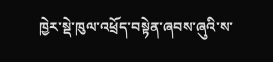ཁྱེར་སྡེ་ཁུལ་འཕྲོད་བསྟེན་ཞབས་ཞུའི་ས་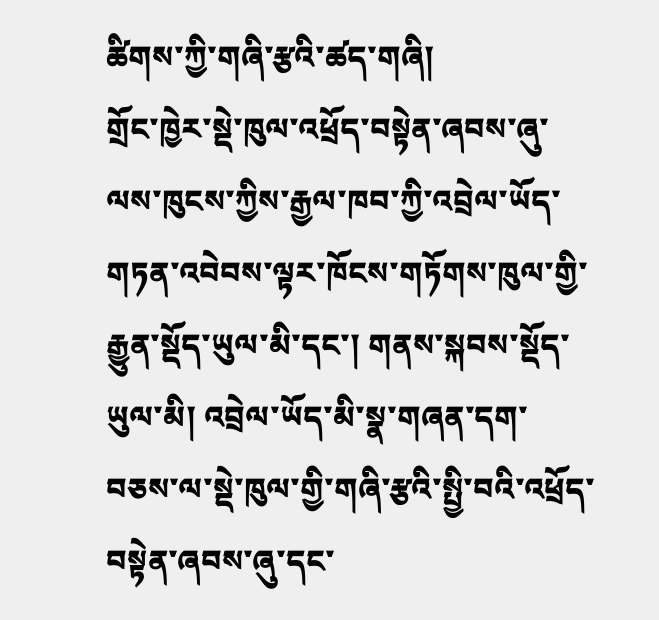ཚིགས་ཀྱི་གཞི་རྩའི་ཚད་གཞི།
གྲོང་ཁྱེར་སྡེ་ཁུལ་འཕྲོད་བསྟེན་ཞབས་ཞུ་ལས་ཁུངས་ཀྱིས་རྒྱལ་ཁབ་ཀྱི་འབྲེལ་ཡོད་གཏན་འབེབས་ལྟར་ཁོངས་གཏོགས་ཁུལ་གྱི་རྒྱུན་སྡོད་ཡུལ་མི་དང་། གནས་སྐབས་སྡོད་ཡུལ་མི། འབྲེལ་ཡོད་མི་སྣ་གཞན་དག་བཅས་ལ་སྡེ་ཁུལ་གྱི་གཞི་རྩའི་སྤྱི་བའི་འཕྲོད་བསྟེན་ཞབས་ཞུ་དང་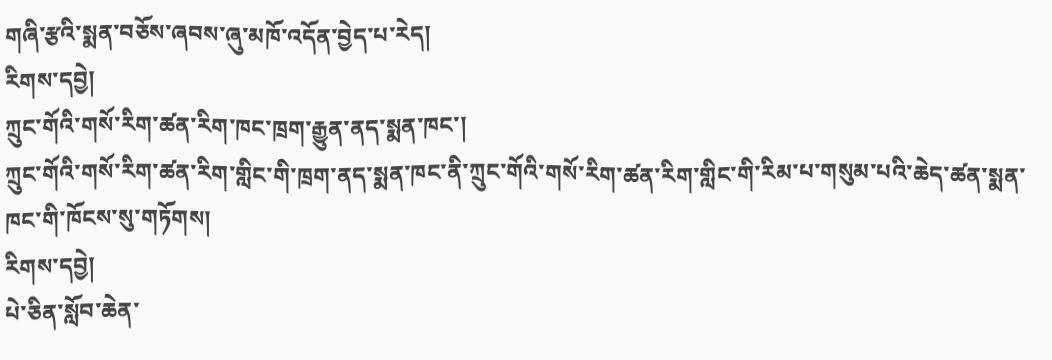གཞི་རྩའི་སྨན་བཅོས་ཞབས་ཞུ་མཁོ་འདོན་བྱེད་པ་རེད།
རིགས་དབྱེ།
ཀྲུང་གོའི་གསོ་རིག་ཚན་རིག་ཁང་ཁྲག་རྒྱུན་ནད་སྨན་ཁང་།
ཀྲུང་གོའི་གསོ་རིག་ཚན་རིག་གླིང་གི་ཁྲག་ནད་སྨན་ཁང་ནི་ཀྲུང་གོའི་གསོ་རིག་ཚན་རིག་གླིང་གི་རིམ་པ་གསུམ་པའི་ཆེད་ཚན་སྨན་ཁང་གི་ཁོངས་སུ་གཏོགས།
རིགས་དབྱེ།
པེ་ཅིན་སློབ་ཆེན་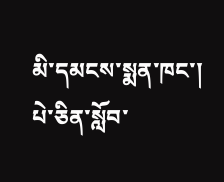མི་དམངས་སྨན་ཁང་།
པེ་ཅིན་སློབ་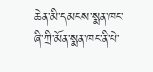ཆེན་མི་དམངས་སྨན་ཁང་ཞི་ཀྲི་མོན་སྨན་ཁང་ནི་པེ་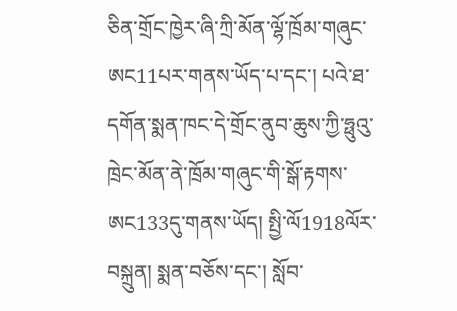ཅིན་གྲོང་ཁྱེར་ཞི་ཀྲི་མོན་ལྷོ་ཁྲོམ་གཞུང་ཨང11པར་གནས་ཡོད་པ་དང་། པའེ་ཐ་དགོན་སྨན་ཁང་དེ་གྲོང་ནུབ་ཆུས་ཀྱི་ཧྥུའུ་ཁྲེང་མོན་ནེ་ཁྲོམ་གཞུང་གི་སྒོ་རྟགས་ཨང133དུ་གནས་ཡོད། སྤྱི་ལོ1918ལོར་བསྐྲུན། སྨན་བཅོས་དང་། སློབ་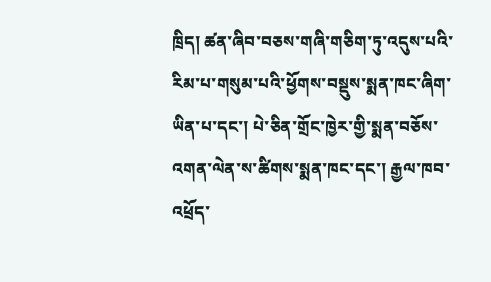ཁྲིད། ཚན་ཞིབ་བཅས་གཞི་གཅིག་ཏུ་འདུས་པའི་རིམ་པ་གསུམ་པའི་ཕྱོགས་བསྡུས་སྨན་ཁང་ཞིག་ཡིན་པ་དང་། པེ་ཅིན་གྲོང་ཁྱེར་གྱི་སྨན་བཅོས་འགན་ལེན་ས་ཚིགས་སྨན་ཁང་དང་། རྒྱལ་ཁབ་འཕྲོད་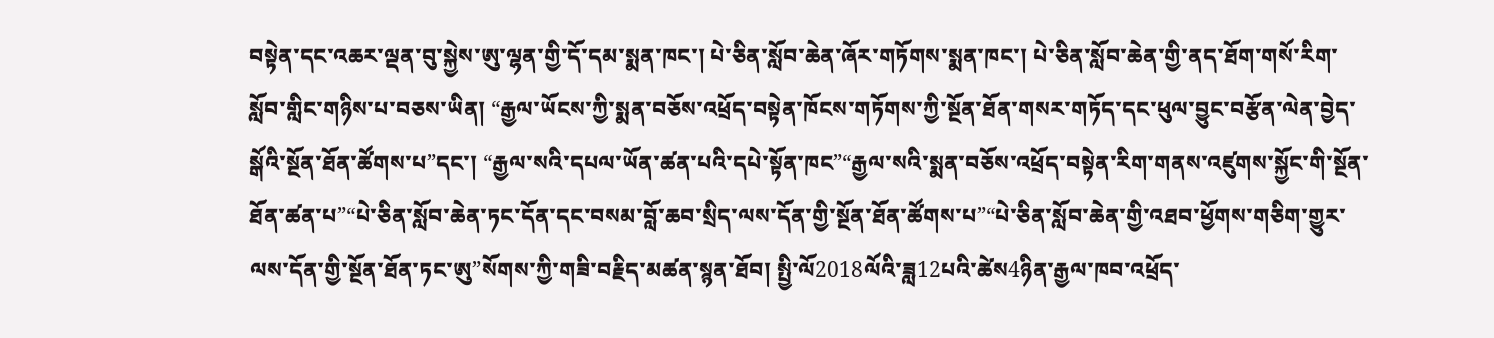བསྟེན་དང་འཆར་ལྡན་བུ་སྐྱེས་ཨུ་ལྷན་གྱི་དོ་དམ་སྨན་ཁང་། པེ་ཅིན་སློབ་ཆེན་ཞོར་གཏོགས་སྨན་ཁང་། པེ་ཅིན་སློབ་ཆེན་གྱི་ནད་ཐོག་གསོ་རིག་སློབ་གླིང་གཉིས་པ་བཅས་ཡིན། “རྒྱལ་ཡོངས་ཀྱི་སྨན་བཅོས་འཕྲོད་བསྟེན་ཁོངས་གཏོགས་ཀྱི་སྔོན་ཐོན་གསར་གཏོད་དང་ཕུལ་བྱུང་བརྩོན་ལེན་བྱེད་སྒོའི་སྔོན་ཐོན་ཚོགས་པ”དང་། “རྒྱལ་སའི་དཔལ་ཡོན་ཚན་པའི་དཔེ་སྟོན་ཁང”“རྒྱལ་སའི་སྨན་བཅོས་འཕྲོད་བསྟེན་རིག་གནས་འཛུགས་སྐྱོང་གི་སྔོན་ཐོན་ཚན་པ”“པེ་ཅིན་སློབ་ཆེན་ཏང་དོན་དང་བསམ་བློ་ཆབ་སྲིད་ལས་དོན་གྱི་སྔོན་ཐོན་ཚོགས་པ”“པེ་ཅིན་སློབ་ཆེན་གྱི་འཐབ་ཕྱོགས་གཅིག་གྱུར་ལས་དོན་གྱི་སྔོན་ཐོན་ཏང་ཨུ”སོགས་ཀྱི་གཟི་བརྗིད་མཚན་སྙན་ཐོབ། སྤྱི་ལོ2018ལོའི་ཟླ12པའི་ཚེས4ཉིན་རྒྱལ་ཁབ་འཕྲོད་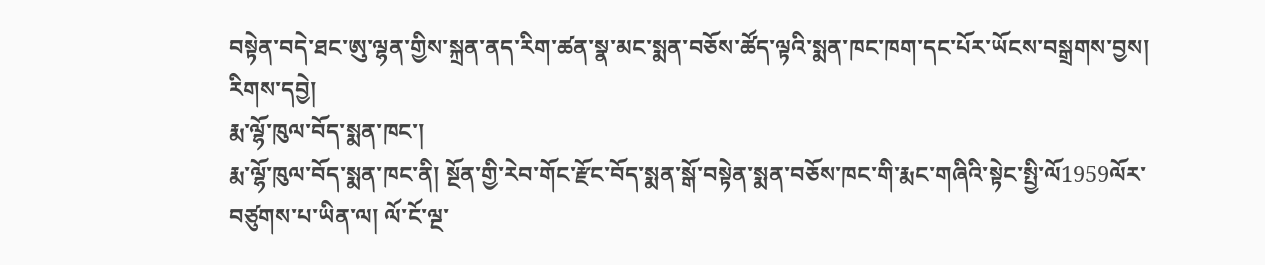བསྟེན་བདེ་ཐང་ཨུ་ལྷན་གྱིས་སྐྲན་ནད་རིག་ཚན་སྣ་མང་སྨན་བཅོས་ཚོད་ལྟའི་སྨན་ཁང་ཁག་དང་པོར་ཡོངས་བསྒྲགས་བྱས།
རིགས་དབྱེ།
རྨ་ལྷོ་ཁུལ་བོད་སྨན་ཁང་།
རྨ་ལྷོ་ཁུལ་བོད་སྨན་ཁང་ནི། སྔོན་གྱི་རེབ་གོང་རྫོང་བོད་སྨན་སྒོ་བསྟེན་སྨན་བཅོས་ཁང་གི་རྨང་གཞིའི་སྟེང་སྤྱི་ལོ1959ལོར་བཙུགས་པ་ཡིན་ལ། ལོ་ངོ་ལྔ་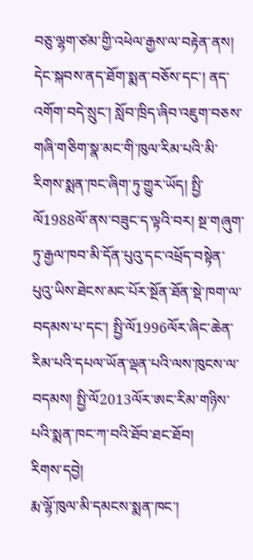བཅུ་ལྷག་ཙམ་གྱི་འཕེལ་རྒྱས་ལ་བརྟེན་ནས། དེང་སྐབས་ནད་ཐོག་སྨན་བཅོས་དང་། ནད་འགོག་བདེ་སྲུང་། སློབ་ཁྲིད་ཞིབ་འཇུག་བཅས་གཞི་གཅིག་སྣ་མང་གི་ཁུལ་རིམ་པའི་མི་རིགས་སྨན་ཁང་ཞིག་ཏུ་གྱུར་ཡོད། སྤྱི་ལོ1988ལོ་ནས་བཟུང་ད་ལྟའི་བར། སྔ་གཞུག་ཏུ་རྒྱལ་ཁབ་མི་དོན་པུའུ་དང་འཕྲོད་བསྟེན་པུའུ་ཡིས་ཐེངས་མང་པོར་སྔོན་ཐོན་སྡེ་ཁག་ལ་བདམས་པ་དང་། སྤྱི་ལོ1996ལོར་ཞིང་ཆེན་རིམ་པའི་དཔལ་ཡོན་ལྡན་པའི་ལས་ཁུངས་ལ་བདམས། སྤྱི་ལོ2013ལོར་ཨང་རིམ་གཉིས་པའི་སྨན་ཁང་ཀ་བའི་ཐོབ་ཐང་ཐོབ།
རིགས་དབྱེ།
རྨ་ལྷོ་ཁུལ་མི་དམངས་སྨན་ཁང་།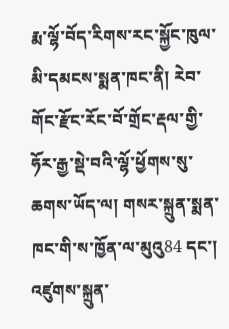རྨ་ལྷོ་བོད་རིགས་རང་སྐྱོང་ཁུལ་མི་དམངས་སྨན་ཁང་ནི། རེབ་གོང་རྫོང་རོང་བོ་གྲོང་རྡལ་གྱི་ཧོར་རྒྱ་སྡེ་བའི་ལྷོ་ཕྱོགས་སུ་ཆགས་ཡོད་ལ། གསར་སྐྲུན་སྨན་ཁང་གི་ས་ཁྱོན་ལ་མུའུ84 དང་། འཛུགས་སྐྲུན་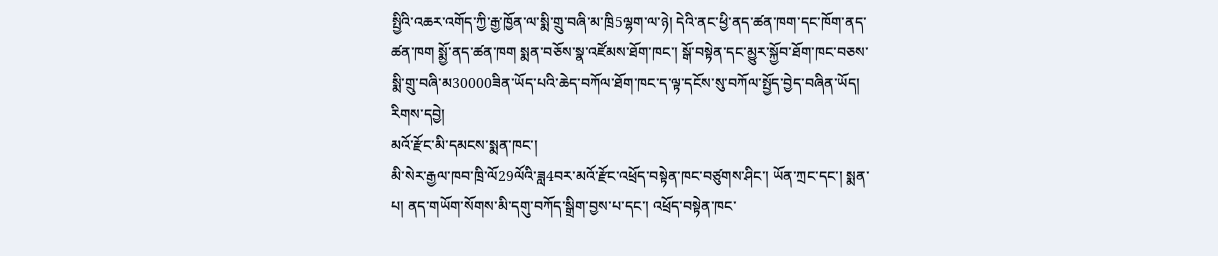སྤྱིའི་འཆར་འགོད་ཀྱི་རྒྱ་ཁྱོན་ལ་སྨི་གྲུ་བཞི་མ་ཁྲི5ལྷག་ལ་ཉེ། དེའི་ནང་ཕྱི་ནད་ཚན་ཁག་དང་ཁོག་ནད་ཚན་ཁག སྨྱོ་ནད་ཚན་ཁག སྨན་བཅོས་སྣ་འཛོམས་ཐོག་ཁང་། སྒོ་བསྟེན་དང་མྱུར་སྐྱོབ་ཐོག་ཁང་བཅས་སྨི་གྲུ་བཞི་མ30000ཟིན་ཡོད་པའི་ཆེད་བཀོལ་ཐོག་ཁང་ད་ལྟ་དངོས་སུ་བཀོལ་སྤྱོད་བྱེད་བཞིན་ཡོད།
རིགས་དབྱེ།
མའོ་རྫོང་མི་དམངས་སྨན་ཁང་།
མི་སེར་རྒྱལ་ཁབ་ཁྲི་ལོ29ལོའི་ཟླ4བར་མའོ་རྫོང་འཕྲོད་བསྟེན་ཁང་བཙུགས་ཤིང་། ཡོན་ཀྲང་དང་། སྨན་པ། ནད་གཡོག་སོགས་མི་དགུ་བཀོད་སྒྲིག་བྱས་པ་དང་། འཕྲོད་བསྟེན་ཁང་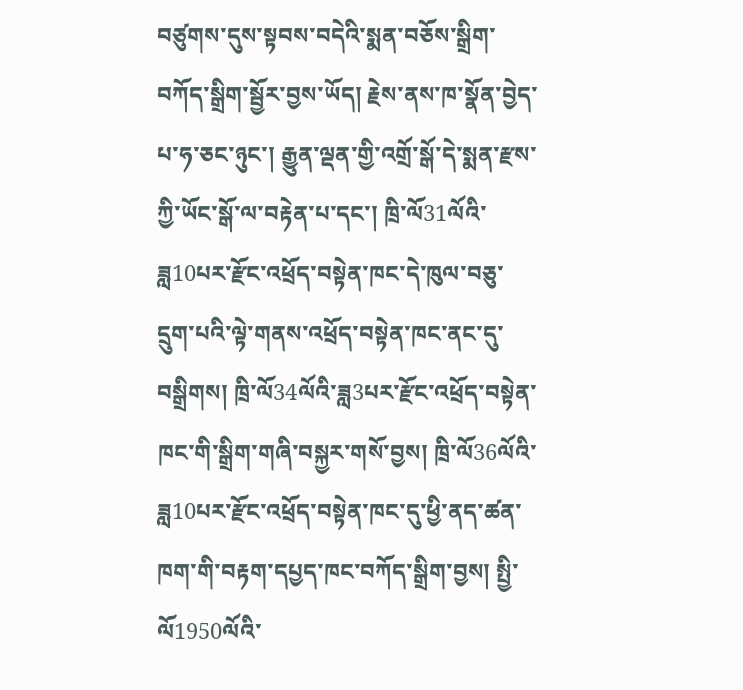བཙུགས་དུས་སྟབས་བདེའི་སྨན་བཅོས་སྒྲིག་བཀོད་སྒྲིག་སྦྱོར་བྱས་ཡོད། རྗེས་ནས་ཁ་སྣོན་བྱེད་པ་ཧ་ཅང་ཉུང་། རྒྱུན་ལྡན་གྱི་འགྲོ་སྒོ་དེ་སྨན་རྫས་ཀྱི་ཡོང་སྒོ་ལ་བརྟེན་པ་དང་། ཁྲི་ལོ31ལོའི་ཟླ10པར་རྫོང་འཕྲོད་བསྟེན་ཁང་དེ་ཁུལ་བཅུ་དྲུག་པའི་ལྟེ་གནས་འཕྲོད་བསྟེན་ཁང་ནང་དུ་བསྒྲིགས། ཁྲི་ལོ34ལོའི་ཟླ3པར་རྫོང་འཕྲོད་བསྟེན་ཁང་གི་སྒྲིག་གཞི་བསྐྱར་གསོ་བྱས། ཁྲི་ལོ36ལོའི་ཟླ10པར་རྫོང་འཕྲོད་བསྟེན་ཁང་དུ་ཕྱི་ནད་ཚན་ཁག་གི་བརྟག་དཔྱད་ཁང་བཀོད་སྒྲིག་བྱས། སྤྱི་ལོ1950ལོའི་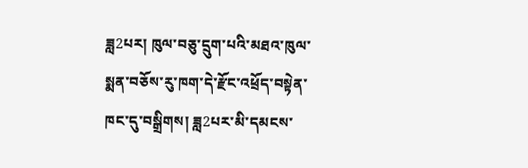ཟླ2པར། ཁུལ་བཅུ་དྲུག་པའི་མཐའ་ཁུལ་སྨན་བཅོས་རུ་ཁག་དེ་རྫོང་འཕྲོད་བསྟེན་ཁང་དུ་བསྒྲིགས། ཟླ2པར་མི་དམངས་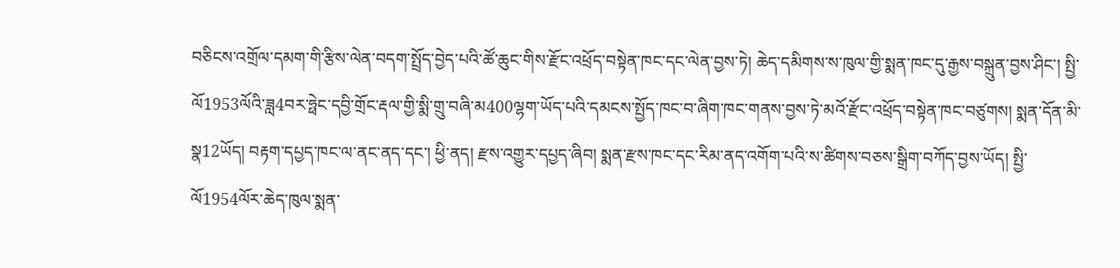བཅིངས་འགྲོལ་དམག་གི་རྩིས་ལེན་བདག་སྤྲོད་བྱེད་པའི་ཚོ་ཆུང་གིས་རྫོང་འཕྲོད་བསྟེན་ཁང་དང་ལེན་བྱས་ཏེ། ཆེད་དམིགས་ས་ཁུལ་གྱི་སྨན་ཁང་དུ་རྒྱས་བསྐྲུན་བྱས་ཤིང་། སྤྱི་ལོ1953ལོའི་ཟླ4བར་ཧྥེང་དབྱི་གྲོང་རྡལ་གྱི་སྨི་གྲུ་བཞི་མ400ལྷག་ཡོད་པའི་དམངས་སྤྱོད་ཁང་བ་ཞིག་ཁང་གནས་བྱས་ཏེ་མའོ་རྫོང་འཕྲོད་བསྟེན་ཁང་བཙུགས། སྨན་དོན་མི་སྣ12ཡོད། བརྟག་དཔྱད་ཁང་ལ་ནང་ནད་དང་། ཕྱི་ནད། རྫས་འགྱུར་དཔྱད་ཞིབ། སྨན་རྫས་ཁང་དང་རིམ་ནད་འགོག་པའི་ས་ཚིགས་བཅས་སྒྲིག་བཀོད་བྱས་ཡོད། སྤྱི་ལོ1954ལོར་ཆེད་ཁུལ་སྨན་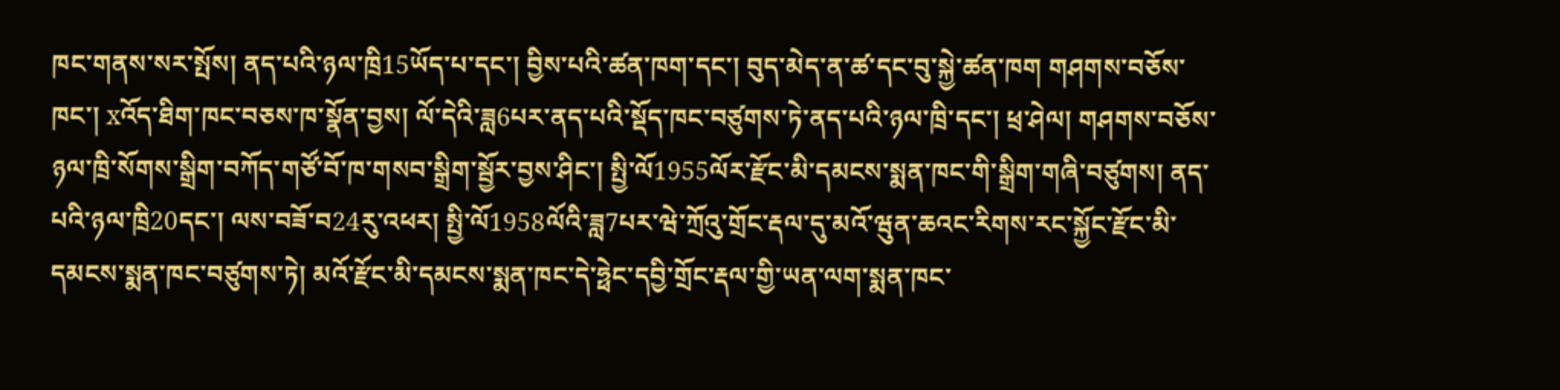ཁང་གནས་སར་སྤོས། ནད་པའི་ཉལ་ཁྲི15ཡོད་པ་དང་། བྱིས་པའི་ཚན་ཁག་དང་། བུད་མེད་ན་ཚ་དང་བུ་སྐྱེ་ཚན་ཁག གཤགས་བཅོས་ཁང་། xའོད་ཐིག་ཁང་བཅས་ཁ་སྣོན་བྱས། ལོ་དེའི་ཟླ6པར་ནད་པའི་སྡོད་ཁང་བཙུགས་ཏེ་ནད་པའི་ཉལ་ཁྲི་དང་། ཕྲ་ཤེལ། གཤགས་བཅོས་ཉལ་ཁྲི་སོགས་སྒྲིག་བཀོད་གཙོ་བོ་ཁ་གསབ་སྒྲིག་སྦྱོར་བྱས་ཤིང་། སྤྱི་ལོ1955ལོར་རྫོང་མི་དམངས་སྨན་ཁང་གི་སྒྲིག་གཞི་བཙུགས། ནད་པའི་ཉལ་ཁྲི20དང་། ལས་བཟོ་བ24རུ་འཕར། སྤྱི་ལོ1958ལོའི་ཟླ7པར་ཝེ་ཀྲོའུ་གྲོང་རྡལ་དུ་མའོ་ཝུན་ཆའང་རིགས་རང་སྐྱོང་རྫོང་མི་དམངས་སྨན་ཁང་བཙུགས་ཏེ། མའོ་རྫོང་མི་དམངས་སྨན་ཁང་དེ་ཧྥེང་དབྱི་གྲོང་རྡལ་གྱི་ཡན་ལག་སྨན་ཁང་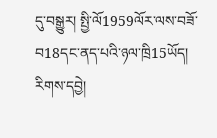དུ་བསྒྱུར། སྤྱི་ལོ1959ལོར་ལས་བཟོ་བ18དང་ནད་པའི་ཉལ་ཁྲི15ཡོད།
རིགས་དབྱེ།